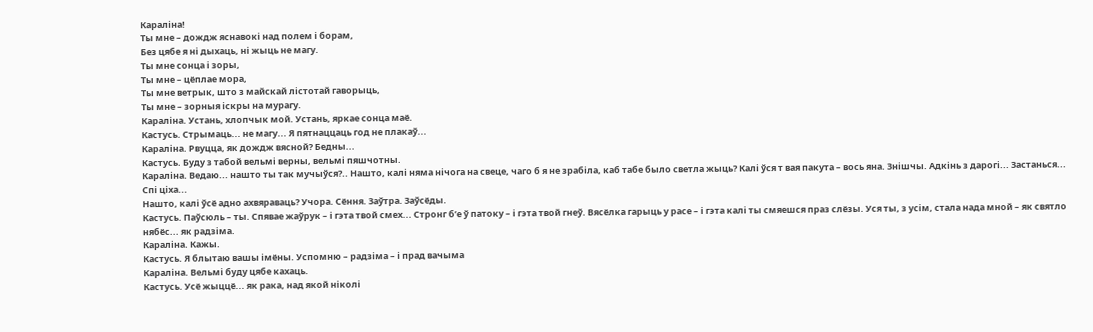Караліна!
Ты мне – дождж яснавокі над полем і борам,
Без цябе я ні дыхаць, ні жыць не магу.
Ты мне сонца і зоры,
Ты мне – цёплае мора,
Ты мне ветрык, што з майскай лістотай гаворыць,
Ты мне – зорныя іскры на мурагу.
Караліна. Устань, хлопчык мой. Устань, яркае сонца маё.
Кастусь. Стрымаць... не магу... Я пятнаццаць год не плакаў...
Караліна. Рвуцца, як дождж вясной? Бедны...
Кастусь. Буду з табой вельмі верны, вельмі пяшчотны.
Караліна. Ведаю... нашто ты так мучыўся?.. Нашто, калі няма нічога на свеце, чаго б я не зрабіла, каб табе было светла жыць? Калі ўся т вая пакута – вось яна. Знішчы. Адкінь з дарогі... Застанься... Спі ціха...
Нашто, калі ўсё адно ахвяраваць? Учора. Сёння. Заўтра. Заўсёды.
Кастусь. Паўсюль – ты. Спявае жаўрук – і гэта твой смех... Стронг б’е ў патоку – і гэта твой гнеў. Вясёлка гарыць у расе – і гэта калі ты смяешся праз слёзы. Уся ты, з усім, стала нада мной – як святло нябёс... як радзіма.
Караліна. Кажы.
Кастусь. Я блытаю вашы імёны. Успомню – радзіма – і прад вачыма
Караліна. Вельмі буду цябе кахаць.
Кастусь. Усё жыццё... як рака, над якой ніколі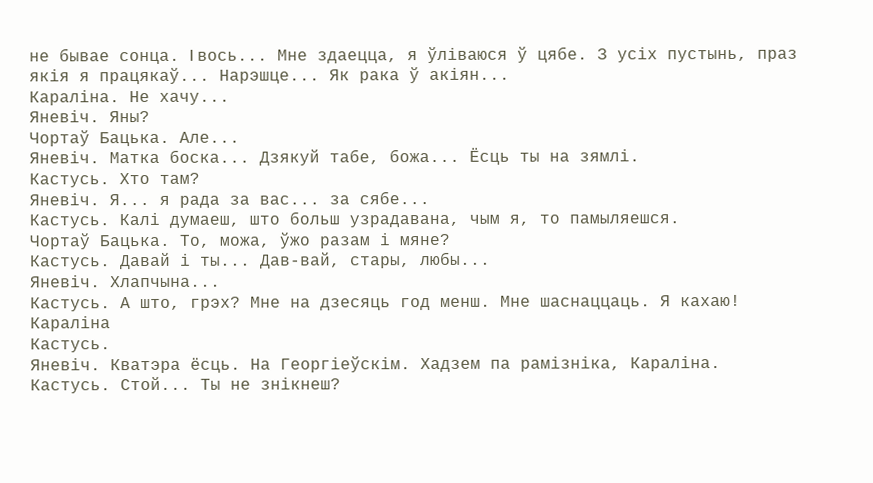не бывае сонца. I вось... Мне здаецца, я ўліваюся ў цябе. З усіх пустынь, праз якія я працякаў... Нарэшце... Як рака ў акіян...
Караліна. Не хачу...
Яневіч. Яны?
Чортаў Бацька. Але...
Яневіч. Матка боска... Дзякуй табе, божа... Ёсць ты на зямлі.
Кастусь. Хто там?
Яневіч. Я... я рада за вас... за сябе...
Кастусь. Калі думаеш, што больш узрадавана, чым я, то памыляешся.
Чортаў Бацька. То, можа, ўжо разам і мяне?
Кастусь. Давай і ты... Дав-вай, стары, любы...
Яневіч. Хлапчына...
Кастусь. А што, грэх? Мне на дзесяць год менш. Мне шаснаццаць. Я кахаю!
Караліна
Кастусь.
Яневіч. Кватэра ёсць. На Георгіеўскім. Хадзем па рамізніка, Караліна.
Кастусь. Стой... Ты не знікнеш?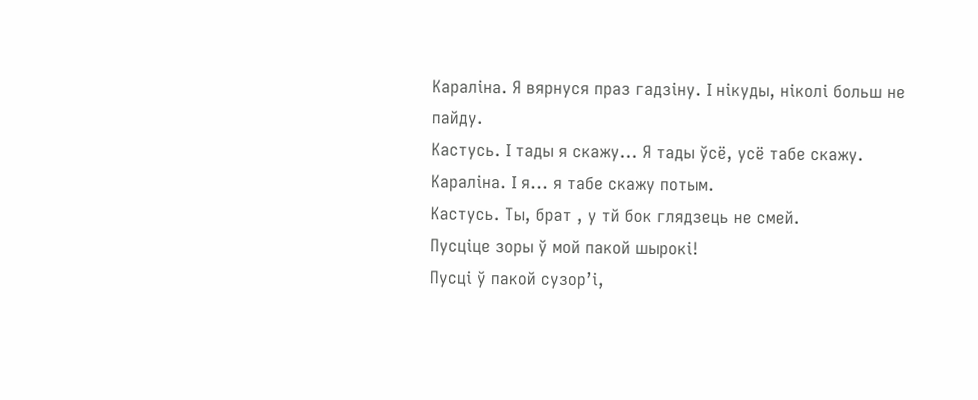Караліна. Я вярнуся праз гадзіну. I нікуды, ніколі больш не пайду.
Кастусь. I тады я скажу... Я тады ўсё, усё табе скажу.
Караліна. I я... я табе скажу потым.
Кастусь. Ты, брат , у тй бок глядзець не смей.
Пусціце зоры ў мой пакой шырокі!
Пусці ў пакой сузор’і,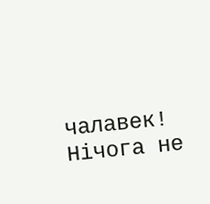чалавек!
Нічога не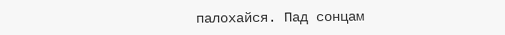палохайся. Пад сонцам